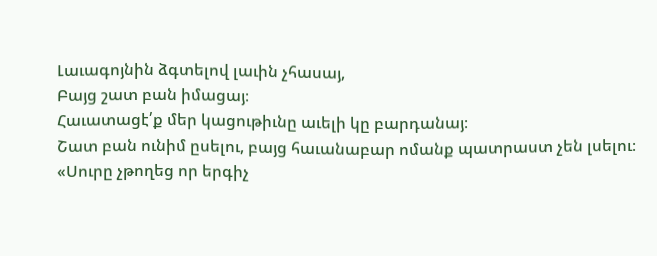Լաւագոյնին ձգտելով լաւին չհասայ,
Բայց շատ բան իմացայ։
Հաւատացէ՛ք մեր կացութիւնը աւելի կը բարդանայ։
Շատ բան ունիմ ըսելու, բայց հաւանաբար ոմանք պատրաստ չեն լսելու։
«Սուրը չթողեց որ երգիչ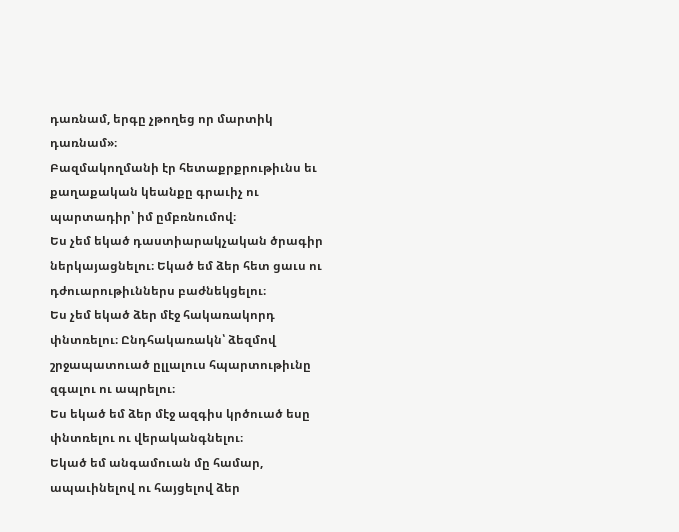դառնամ, երգը չթողեց որ մարտիկ դառնամ»։
Բազմակողմանի էր հետաքրքրութիւնս եւ քաղաքական կեանքը գրաւիչ ու պարտադիր՝ իմ ըմբռնումով։
Ես չեմ եկած դաստիարակչական ծրագիր ներկայացնելու։ Եկած եմ ձեր հետ ցաւս ու դժուարութիւններս բաժնեկցելու։
Ես չեմ եկած ձեր մէջ հակառակորդ փնտռելու։ Ընդհակառակն՝ ձեզմով շրջապատուած ըլլալուս հպարտութիւնը զգալու ու ապրելու։
Ես եկած եմ ձեր մէջ ազգիս կրծուած եսը փնտռելու ու վերականգնելու։
Եկած եմ անգամուան մը համար, ապաւինելով ու հայցելով ձեր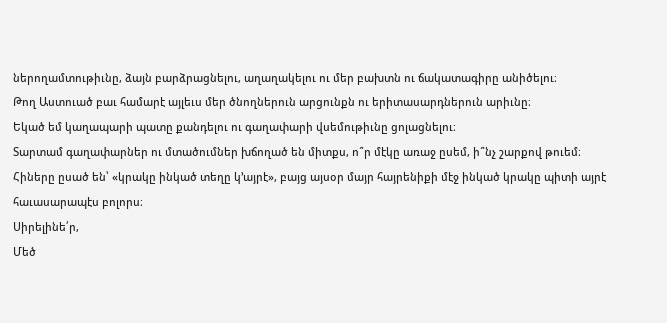ներողամտութիւնը, ձայն բարձրացնելու, աղաղակելու ու մեր բախտն ու ճակատագիրը անիծելու։
Թող Աստուած բաւ համարէ այլեւս մեր ծնողներուն արցունքն ու երիտասարդներուն արիւնը։
Եկած եմ կաղապարի պատը քանդելու ու գաղափարի վսեմութիւնը ցոլացնելու։
Տարտամ գաղափարներ ու մտածումներ խճողած են միտքս, ո՞ր մէկը առաջ ըսեմ, ի՞նչ շարքով թուեմ։ Հիները ըսած են՝ «կրակը ինկած տեղը կ’այրէ», բայց այսօր մայր հայրենիքի մէջ ինկած կրակը պիտի այրէ հաւասարապէս բոլորս։
Սիրելինե՛ր,
Մեծ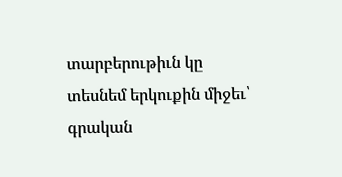տարբերութիւն կը տեսնեմ երկուքին միջեւ՝ գրական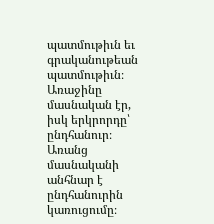պատմութիւն եւ գրականութեան պատմութիւն։
Առաջինը մասնական էր, իսկ երկրորդը՝ ընդհանուր։ Առանց մասնականի անհնար է ընդհանուրին կառուցումը։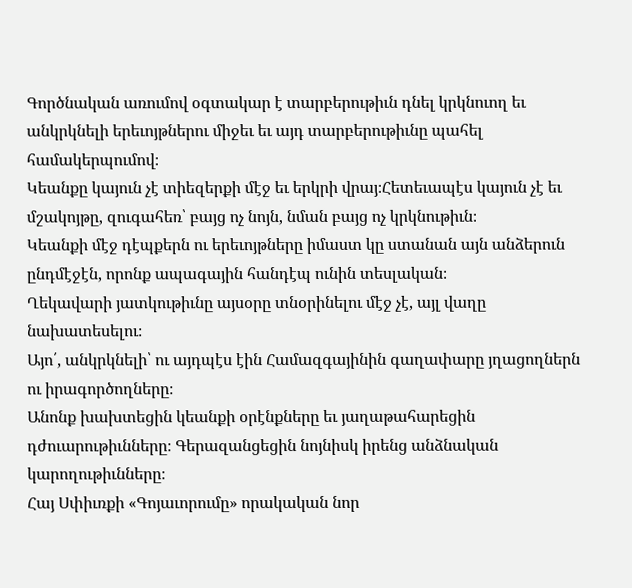Գործնական առումով օգտակար է տարբերութիւն դնել կրկնուող եւ անկրկնելի երեւոյթներու միջեւ եւ այդ տարբերութիւնը պահել համակերպումով։
Կեանքը կայուն չէ տիեզերքի մէջ եւ երկրի վրայ։Հետեւապէս կայուն չէ եւ մշակոյթը, զուգահեռ՝ բայց ոչ նոյն, նման բայց ոչ կրկնութիւն։
Կեանքի մէջ դէպքերն ու երեւոյթները իմաստ կը ստանան այն անձերուն ընդմէջէն, որոնք ապագային հանդէպ ունին տեսլական։
Ղեկավարի յատկութիւնը այսօրը տնօրինելու մէջ չէ, այլ վաղը նախատեսելու։
Այո՛, անկրկնելի՝ ու այդպէս էին Համազգայինին գաղափարը յղացողներն ու իրագործողները։
Անոնք խախտեցին կեանքի օրէնքները եւ յաղաթահարեցին դժուարութիւնները։ Գերազանցեցին նոյնիսկ իրենց անձնական կարողութիւնները։
Հայ Սփիւռքի «Գոյաւորումը» որակական նոր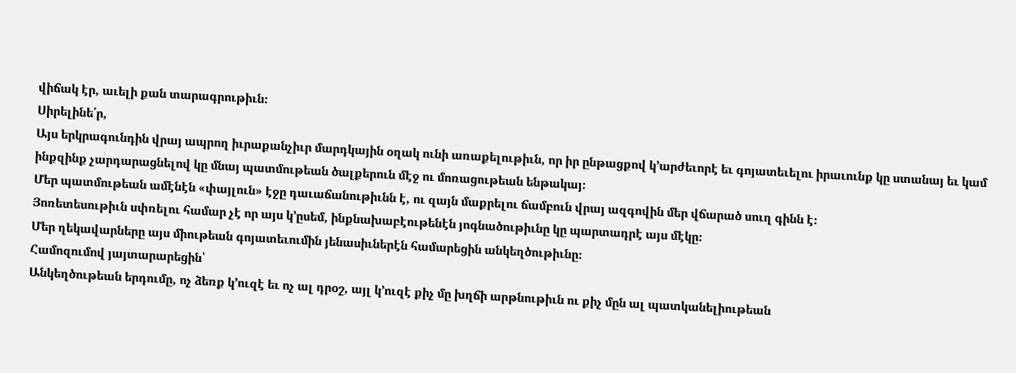վիճակ էր, աւելի քան տարագրութիւն։
Սիրելինե՛ր,
Այս երկրագունդին վրայ ապրող իւրաքանչիւր մարդկային օղակ ունի առաքելութիւն, որ իր ընթացքով կ’արժեւորէ եւ գոյատեւելու իրաւունք կը ստանայ եւ կամ ինքզինք չարդարացնելով կը մնայ պատմութեան ծալքերուն մէջ ու մոռացութեան ենթակայ։
Մեր պատմութեան ամէնէն «փայլուն» էջը դաւաճանութիւնն է, ու զայն մաքրելու ճամբուն վրայ ազգովին մեր վճարած սուղ գինն է։
Յոռետեսութիւն սփռելու համար չէ որ այս կ’ըսեմ, ինքնախաբէութենէն յոգնածութիւնը կը պարտադրէ այս մէկը։
Մեր ղեկավարները այս միութեան գոյատեւումին յենասիւներէն համարեցին անկեղծութիւնը։
Համոզումով յայտարարեցին՝
Անկեղծութեան երդումը, ոչ ձեռք կ’ուզէ եւ ոչ ալ դրօշ, այլ կ’ուզէ քիչ մը խղճի արթնութիւն ու քիչ մըն ալ պատկանելիութեան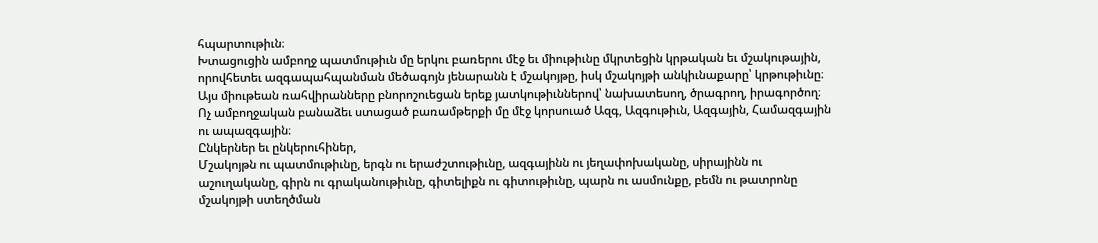հպարտութիւն։
Խտացուցին ամբողջ պատմութիւն մը երկու բառերու մէջ եւ միութիւնը մկրտեցին կրթական եւ մշակութային, որովհետեւ ազգապահպանման մեծագոյն յենարանն է մշակոյթը, իսկ մշակոյթի անկիւնաքարը՝ կրթութիւնը։
Այս միութեան ռահվիրանները բնորոշուեցան երեք յատկութիւններով՝ նախատեսող, ծրագրող, իրագործող։
Ոչ ամբողջական բանաձեւ ստացած բառամթերքի մը մէջ կորսուած Ազգ, Ազգութիւն, Ազգային, Համազգային ու ապազգային։
Ընկերներ եւ ընկերուհիներ,
Մշակոյթն ու պատմութիւնը, երգն ու երաժշտութիւնը, ազգայինն ու յեղափոխականը, սիրայինն ու աշուղականը, գիրն ու գրականութիւնը, գիտելիքն ու գիտութիւնը, պարն ու ասմունքը, բեմն ու թատրոնը մշակոյթի ստեղծման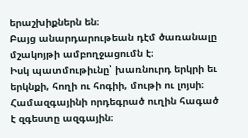երաշխիքներն են։
Բայց անարդարութեան դէմ ծառանալը մշակոյթի ամբողջացումն է։
Իսկ պատմութիւնը՝ խառնուրդ երկրի եւ երկնքի, հողի ու հոգիի, մութի ու լոյսի։
Համազգայինի որդեգրած ուղին հագած է զգեստը ազգային։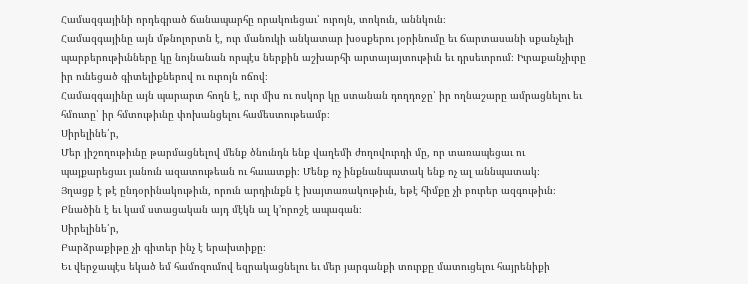Համազգայինի որդեգրած ճանապարհը որակուեցաւ՝ ուրոյն, տոկուն, աննկուն։
Համազգայինը այն մթնոլորտն է, ուր մանուկի անկատար խօսքերու յօրինումը եւ ճարտասանի սքանչելի պարբերութիւնները կը նոյնանան որպէս ներքին աշխարհի արտայայտութիւն եւ դրսեւորում։ Իւրաքանչիւրը իր ունեցած գիտելիքներով ու ուրոյն ոճով։
Համազգայինը այն պարարտ հողն է, ուր միս ու ոսկոր կը ստանան դողդոջը՝ իր ողնաշարը ամրացնելու եւ հմուտը՝ իր հմտութիւնը փոխանցելու համեստութեամբ։
Սիրելինե՛ր,
Մեր յիշողութիւնը թարմացնելով մենք ծնունդն ենք վաղեմի ժողովուրդի մը, որ տառապեցաւ ու պայքարեցաւ յանուն ազատութեան ու հաւատքի։ Մենք ոչ ինքնանպատակ ենք ոչ ալ աննպատակ։
Յղացք է թէ ընդօրինակութիւն, որուն արդիւնքն է խայտառակութիւն, եթէ հիմքը չի բուրեր ազգութիւն։ Բնածին է եւ կամ ստացական այդ մէկն ալ կ’որոշէ ապագան։
Սիրելինե՛ր,
Բարձրաքիթը չի գիտեր ինչ է երախտիքը։
Եւ վերջապէս եկած եմ համոզումով եզրակացնելու եւ մեր յարգանքի տուրքը մատուցելու հայրենիքի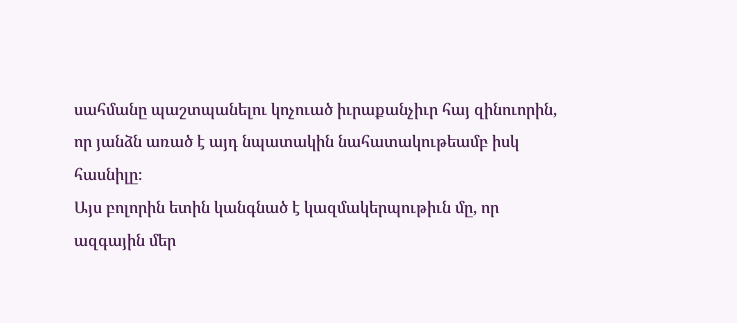սահմանը պաշտպանելու կոչուած իւրաքանչիւր հայ զինուորին, որ յանձն առած է այդ նպատակին նահատակութեամբ իսկ հասնիլը։
Այս բոլորին ետին կանգնած է կազմակերպութիւն մը, որ ազգային մեր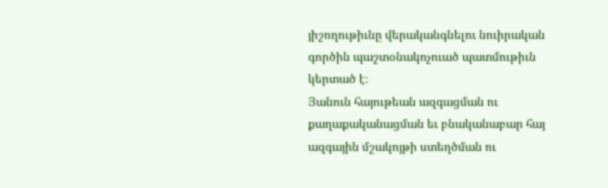յիշողութիւնը վերականգնելու նուիրական գործին պաշտօնակոչուած պատմութիւն կերտած է։
Յանուն հայութեան ազգացման ու քաղաքականացման եւ բնականաբար հայ ազգային մշակոյթի ստեղծման ու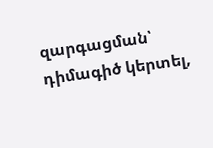զարգացման՝ դիմագիծ կերտել,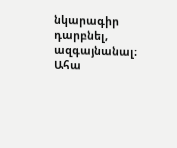նկարագիր դարբնել, ազգայնանալ։
Ահա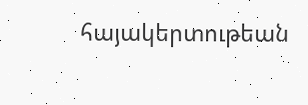հայակերտութեան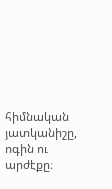հիմնական յատկանիշը, ոգին ու արժէքը։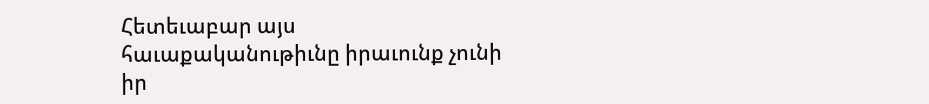Հետեւաբար այս հաւաքականութիւնը իրաւունք չունի իր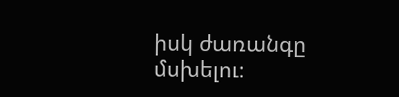իսկ ժառանգը մսխելու։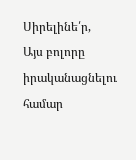Սիրելինե՛ր,
Այս բոլորը իրականացնելու համար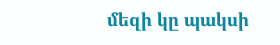մեզի կը պակսի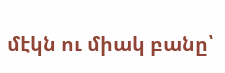մէկն ու միակ բանը՝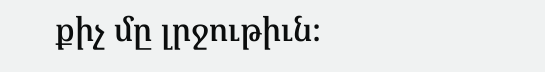քիչ մը լրջութիւն։